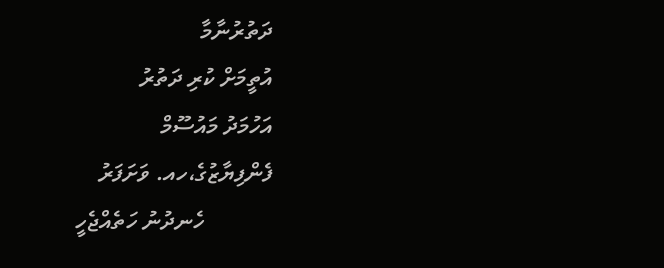ދަތުރުނާމާ
އުތީމަށް ކުރި ދަތުރު
އަހުމަދު މައުސޫމް
ފެންފިޔާޒުގެ،ހއ. ވަށަފަރު
            ހެނދުނު ހަތެއްޖެހީ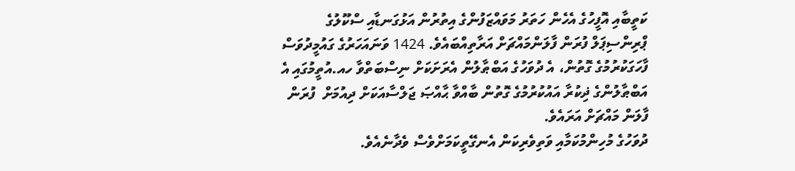ކަތީބާއި އޮފީހުގެ އެހެން ހަތަރު މަވައްޒަފުންގެ އިތުރުން އަޅުގަނޑާއި ސްކޫލުގެ ޕްރިންސިޕަލް ފުރަން ފާލަންމައްޗަށް އަރާތިއްބައެވެ. 1424 ވަނައަހަރުގެ ގައުމީދުވަސް ފާހަގަކުރުމުގެ ގޮތުން، އެ ދުވަހުގެ އަބްޠާލުން އެރަށަކަށް ނިސްބަތްވާ ހއ.އުތީމުގައި އެ އަބްޠާލުންގެ ޛިކުރާ އައުކުރުމުގެ ގޮތުން ބާއްވާ ޙާއްޞަ ޖަލްސާއަކަށް ދިއުމަށް  ފުރަން ފާލަން މައްޗަށް އަރައެވެ.
ދުވަހުގެ މުހިންމުކަމާއި ވަތިވެރިކަން އެނގޭތީކަމަށްވެސް ވެދާނެއެވެ.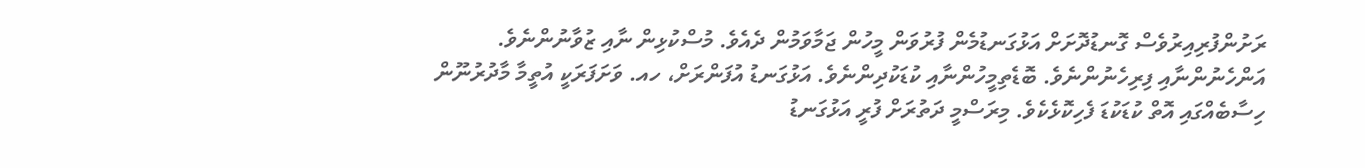ރަށުންފުރިއިރުވެސް ގޮނޑުދޮށަށް އަޅުގަނޑުމެން ފުރުވަން މީހުން ޖަމާވަމުން ދެއެވެ. މުސްކުޅިން ނާއި ޒުވާނުންނެވެ. އަންހެނުންނާއި ފިރިހެނުންނެވެ. ބޮޑެތިމީހުންނާއި ކުޑަކުދިންނެވެ. އަޅުގަނޑު އުފަންރަށް، ހއ. ވަށަފަރަކީ އުތީމާ މާދުރުނޫން ހިސާބެއްގައި އޮތް ކުޑަކުޑަ ފެހިކޮޅެކެވެ. މިރަސްމީ ދަތުރަށް ފުރީ އަޅުގަނޑު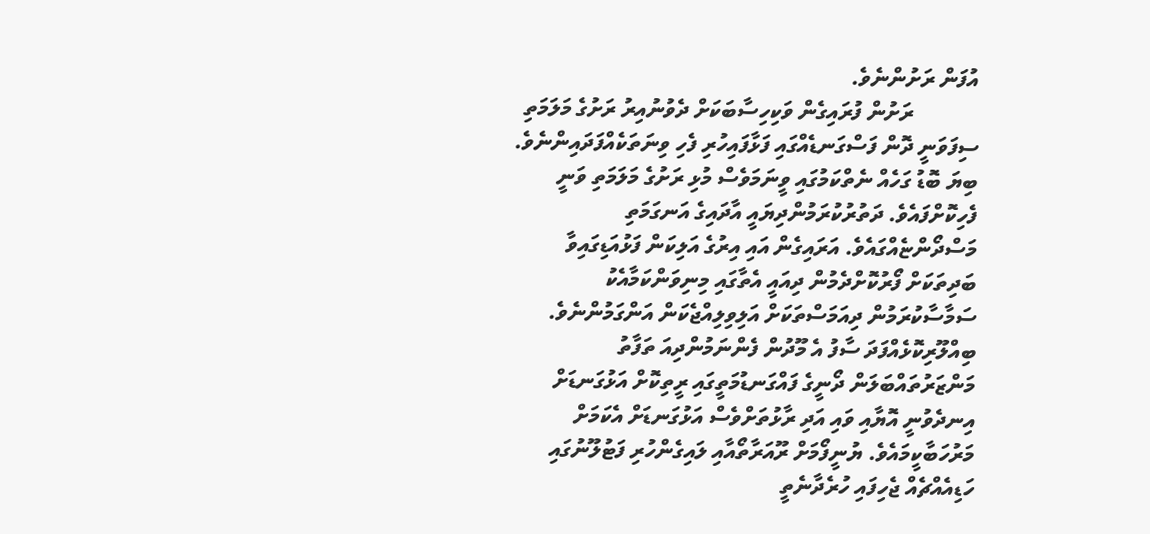އުފަން ރަށުންނެވެ.
            ރަށުން ފުރައިގެން ވަކިހިސާބަކަށް ދެވުނުއިރު ރަށުގެ މަލަމަތި ސިފަވަނީ ދޮން ފަސްގަނޑެއްގައި ފަޅާފައިހުރި ފެހި ވިނަތަކެއްފަދައިންނެވެ. ބިޔަ ބޮޑު ގަހެއް ނެތްކަމުގައި ވީނަމަވެސް މުޅި ރަށުގެ މަލަމަތި ވަނީ ފެހިކޮށްފައެވެ. ދަތުރުކުރަމުންދިޔައީ އާދައިގެ އަނގަމަތި މަސްދޯންޏެއްގައެވެ. އަރައިގެން އައި އިރުގެ އަލިކަން ފަޅުއަޑިގައިވާ ބަދިތަކަށް ފޯރުކޮށްދެމުން ދިއައީ އެތާގައި މިނިވަންކަމާއެކު ސަމާސާކުރަމުން ދިއަމަސްތަކަށް އަލިވިލިއްޖެކަން އަންގަމުންނެވެ. ބިއްލޫރިކޮޅެއްފަދަ ސާފު އެ މޫދުން ފެންނަމުންދިއަ ތަފާތު މަންޒަރުތައްބަލަން ދޯނީގެ ފައްގަނޑުމަތީގައި ރީތިކޮށް އަޅުގަނޑަށް އިނދެވުނީ އޮޔާއި ވައި އަދި ރާޅުތަށްވެސް އަޅުގަނޑަށް އެކަމަށް މަރުހަބާކީމައެވެ. ޔުނީފޯމަށް ރޫއަރާތޯއާއި ލައިގެންހުރި ފަޓުލޫނުގައި ހަޑިއެއްޗެއް ޖެހިފައި ހުރެދާނެތީ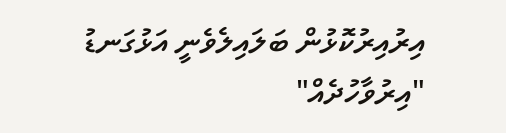އިރުއިރުކޮޅުން ބަލައިލެވެނީ އަޅުގަނޑު "އިރުވާހުދެއް"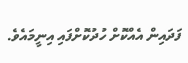ފަދައިން އެއްކޮށް ހުދުކޮށްފައި އިނީމައެވެ.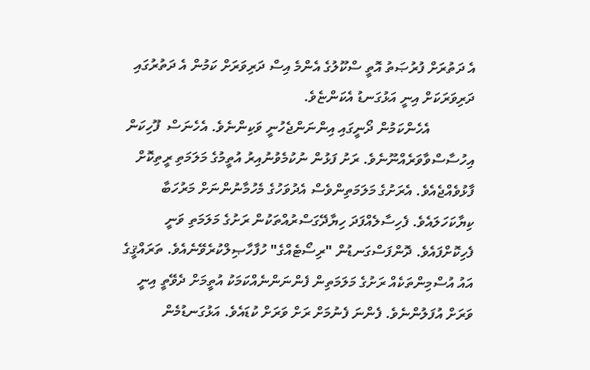އެ ދަތުރަށް ފުރުޞަތު އޮތީ ސްކޫލުގެ އެންމެ އިސް ދަރިވަރަށް ކަމުން އެ ދަތުރުގައި ދަރިވަރަކަށް އިނީ އަޅުގަނޑު އެކަންޏެވެ.
            އެހެންކަމުން ދޯނީގައި އިންނަންޖެހުނީ ވަކިންނެވެ. އެހެނަސް  ފޫހިކަން އިހުސާސްވާވަރެއްނޫނެވެ. ރަށު ފަޅުން ނުކުމެވުނުއިރު އުތީމުގެ މަލަމަތި ރީތިކޮށް ފާޅުވެއްޖެއެވެ. އެރަށުގެ މަލަމަތިންވެސް އެދުވަހުގެ މެހުމާނުންނަށް މަރުހަބާ ކިޔާކަހަލައެވެ. ފެހިސާލެއްފަދަ ހިޔާދޭގަސްރުއްތަކުން ރަށުގެ މަލަމަތި ވަނީ ފެހިކޮށްފައެވެ. ދޮންފަސްގަނޑުން "ރިސޯޓެއްގެ" ހުފާހާޞިލްކުރެވޭނެއެވެ. ތަރައްޤީގެ އައު އުސްމިންތަކެއް ރަށުގެ މަލަމަތިން ފެންނަންނެއްކަމަކު އުތީމަށް ދެވޭތީ އިނީ ވަރަށް އުފަލުންނެވެ. ފެންނަ ފެނުމަށް ރަށް ވަރަށް ކުޑައެވެ. އަޅުގަނޑުމެން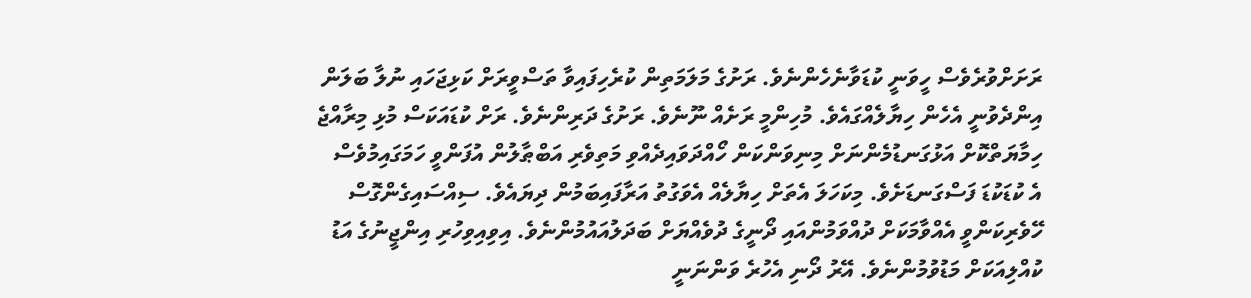ރަށަށްވުރެވެސް ހީވަނީ ކުޑަވާނެހެންނެވެ. ރަށުގެ މަލަމަތިން ކުރެހިފައިވާ ތަސްވީރަށް ކަޅިޖަހައި ނުލާ ބަލަން އިންދެވުނީ އެހެން ހިޔާލެއްގައެވެ. މުހިންމީ ރަށެއް ނޫނެވެ. ރަށުގެ ދަރިންނެވެ. ރަށް ކުޑައަކަސް މުޅި މިރާއްޖެ ހިމާޔަތްކޮށް އަޅުގަނޑުމެންނަށް މިނިވަންކަން ހޯއްދަވައިދެއްވި މަތިވެރި އަބްޠާލުން އުފަންވީ ހަމަގައިމުވެސް އެ ކުޑަކުޑަ ފަސްގަނޑަށެވެ. މިކަހަލަ އެތަށް ހިޔާލެއް އެވަގުތު އަރާފައިބަމުން ދިޔައެވެ. ސިއްސައިގެންގޮސް ހޭވެރިކަންވީ އެއްވާމަކަށް ދުއްވަމުންއައި ދޯނީގެ ދުވެއްޔަށް ބަދަލުއައުމުންނެވެ. އިވިއިވިހުރި އިންޖީނުގެ އަޑު ކުއްލިއަކަށް މަޑުވުމުންނެވެ. އޭރު ދޯނި އެހުރެ ވަންނަނީ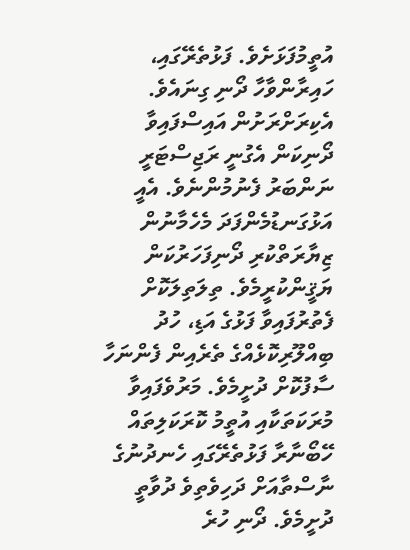އުތީމުފަޅަށެވެ. ފަޅުތެރޭގައި، ހައިރާންވާހާ ދޯނި ގިނައެވެ. އެކިރަށްރަށުން އައިސްފައިވާ ދޯނިކަން އެގުނީ ރަޖިސްޓަރީ ނަންބަރު ފެނުމުންނެވެ. އެއީ އަޅުގަނޑުމެންފަދަ މެހެމާނުން ޒިޔާރަތްކުރި ދޯނިފަހަރުކަން ޔަޤީންކުރީމެވެ. ތިލަތިލަކޮށް ފެތުރުފައިވާ ފަޅުގެ އަޑި، ހުދު ބިއްލޫރިކޮޅެއްގެ ތެރެއިން ފެންނަހާ ސާފުކޮށް ދުށީމެވެ. މަރުވެފައިވާ މުރަކަތަކާއި އުތީމު ކޮރަކަލިތައް ހޭބޯނާރާ ފަޅުތެރޭގައި ހެނދުނުގެ ނާސްތާއަށް ދަހިވެތިވެ ދުވާތީ ދުށީމެވެ. ދޯނި ހުރެ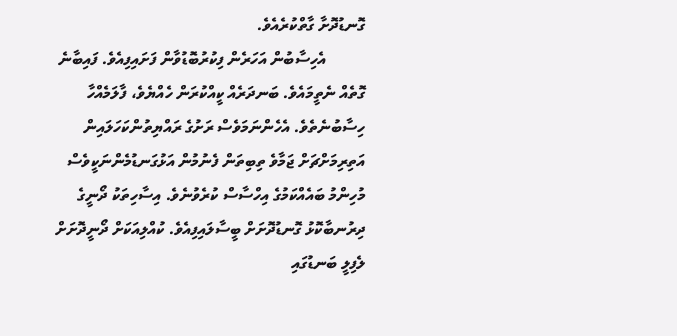ގޮނޑުދޮށާ ގާތްކުރެއެވެ.
          އެހިސާބުން އަހަރެން ފިކުރުބޮޑުވާން ފަށައިފިއެވެ. ފައިބާނެ ގޮތެއް ނެތީމައެވެ. ބަނދަރެއް ކީއްކުރަން ހެއްޔެވެ، ފާލަމެއްހާ ހިސާބުނެތެވެ. އެހެންނަމަވެސް ރަށުގެ ރައްޔިތުންކަހަލައިން އަތިރިމަށްޗަށް ޖަމާވެ ތިބިތަން ފެނުމުން އަޅުގަނޑުމެންނަކީވެސް މުހިންމު ބައެއްކަމުގެ އިހްސާސް ކުރެވުނެވެ. އިސާހިތަކު ދޯނީގެ ދިރުނބާކޮޅު ގޮނޑުދޮށަށް ބީސާލައިފިއެވެ. ކުއްލިއަކަށް ދޯނީދޮށަށް ލެފިލީ ބަނޑުގައި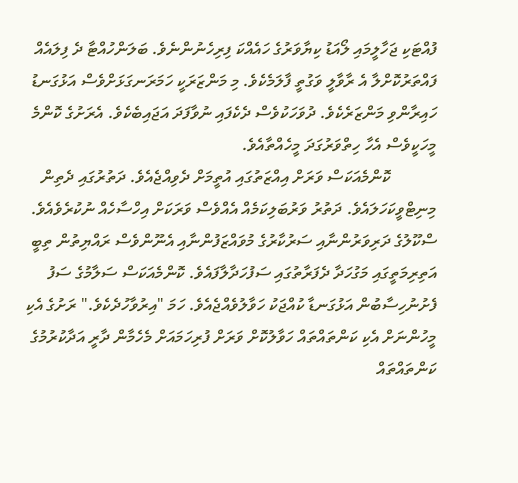ފުއްޓަކި ޖަހާލީމައި ލޯއަޑު ކިޔާވަރުގެ ހައެއްކަ ފިރިހެނުންނެވެ. ބަލަންހުއްޓާ ދެ ފިލައެއް ފައްތަރުކޮށްލާ އެ ރާވާލީ ވަގުތީ ފާލަމެކެވެ. މި މަންޒަރަކީ ހަމަރަނގަޅަށްވެސް އަޅުގަނޑު ހައިރާންވި މަންޒަރެކެވެ. ދުވަހަކުވެސް ދެކެފައި ނުވާފަދަ އަޖައިބެކެވެ. އެރަށުގެ ކޮންމެ މީހަކީވެސް އެހާ ހިތްވަރުގަދަ މީހެއްތާއެވެ.
           ކޮންމެއަކަސް ވަރަށް އިއްޒަތުގައި އުތީމަށް ދެވިއްޖެއެވެ. ދަތުރުގައި ދެތިން މިނިޓްވީކަހަލައެވެ. ދަތުރު ވަރުބަލިކަމެއް އެއްވެސް ވަރަކަށް އިހްސާހެއް ނުކުރެވެއެވެ. ސްކޫލުގެ ދަރިވަރުންނާއި ސަރުކާރުގެ މުވައްޒަފުންނާއި އެނޫންވެސް ރައްޔިތުން ތިބީ އަތިރިމަތީގައި މަގުހަދާ ދެފަރާތުގައި ސަފުހަދާލާފައެވެ. ކޮންމެއަކަސް ސަލާމުގެ ސަފު ފެށުނުހިސާބުން އަޅުގަނޑާ ކުއްޖަކު ހަވާލުވެއްޖެއެވެ. ހަމަ "އިރުވާހުދެކެވެ." ރަށުގެ އެކި މީހުންނަށް އެކި ކަންތައްތައް ހަވާލުކޮށް ވަރަށް ފުރިހަމައަށް މެހެމާން ދާރީ އަދާކުރުމުގެ ކަންތައްތައް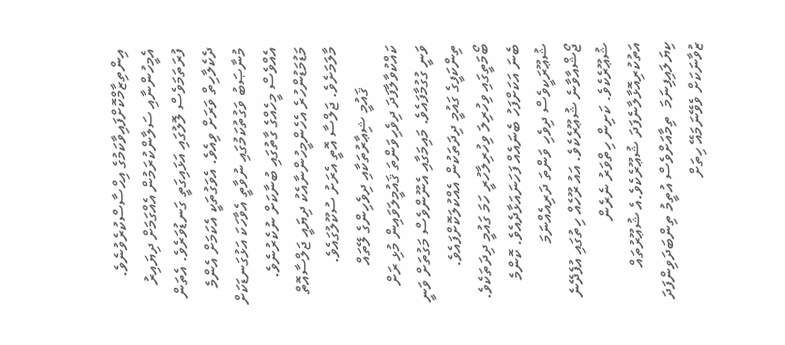އިންތިޒާމްކޮށްފައިވާކަމުގެ އިޙްސާސްކުރެވުނެވެ.  އެމީހުންނާއި ސަލާންކުރަމުން އެއްގަމަށް ދިޔައިރު ފުރަތަމަވެސް ލޮލުގައި އަޅައިގަތީ ގަނޑުވަރެވެ. އެތަން ދެކެލާހިތް ވަރަށް ވިއެވެ. އެވަގުތަކީ އެކަމަށް އެންމެ މުނާޞަބު ވަގުތުކަމުގައި ނުވާތީ އެވާހަކަ އަޅުގަނޑަކަށް އެއްވެސް މީހެއްގެ ގާތުގައި ބުނާކަށް ނުކެރުނެވެ. މަޑުމަޑުންހުރެ އެހެންމީހުންނާއެކު ދިޔައީ ޖަލްސާއޮތް މާލަމަށެވެ. ޖަލްސާ އޮތީ އެރަށު ސުކޫލުގައެވެ.
          ޤައުމީ ޝިޢާރުތަކާއި ދިވެހިންގެ ލޭތައް ކައްކުވާލާފަދަ ދިވެހިވަންތަ ޤައުމީލަވައިން މުޅި ރަށް ވަނީ ގުގުމާފައެވެ. މައިމަގާއި އެނޫންވެސް މަގުތަށް ވަނީ ތިންކަފީގެ ގައުމީ ދިދަތަކުން އެއްކުލަކޮށްފައެވެ. ބޯމަތީގައި ވިހުރިލަ ވިހުރިލާހުރީ ހަމަ ގައުމީ ދިދަތަކެވެ. ބެނަ އަކަށްފަހު ބެނައެއް ފަހަނައަޅާދެއެވެ. ކޮންމެ ޝުޢޫރަކީވެސް ދިވެހި ވަންތަ ދަރިއެއްނަމަ ޖޯޝްއާވާނެ ޝުޢޫރެކެވެ. އައު ރޫހެއް ހިތުގައި އުފެދޭނެ ޝުޢޫރެކެވެ. ކަށިން ހިތްވަރު ނެރެން އަތުކުރިއޮޅާލާނެފަދަ ޝުޢޫރެކެވެ.އެ ޝުޢޫރުތައް ކިޔަލައިފިނަމަ  ތިމާއަށްވެސް އުތީމު ތިންބަދަވިންފަދަ ޒުވާނަކަށް ވެވޭނަމައޭ ހިތަށް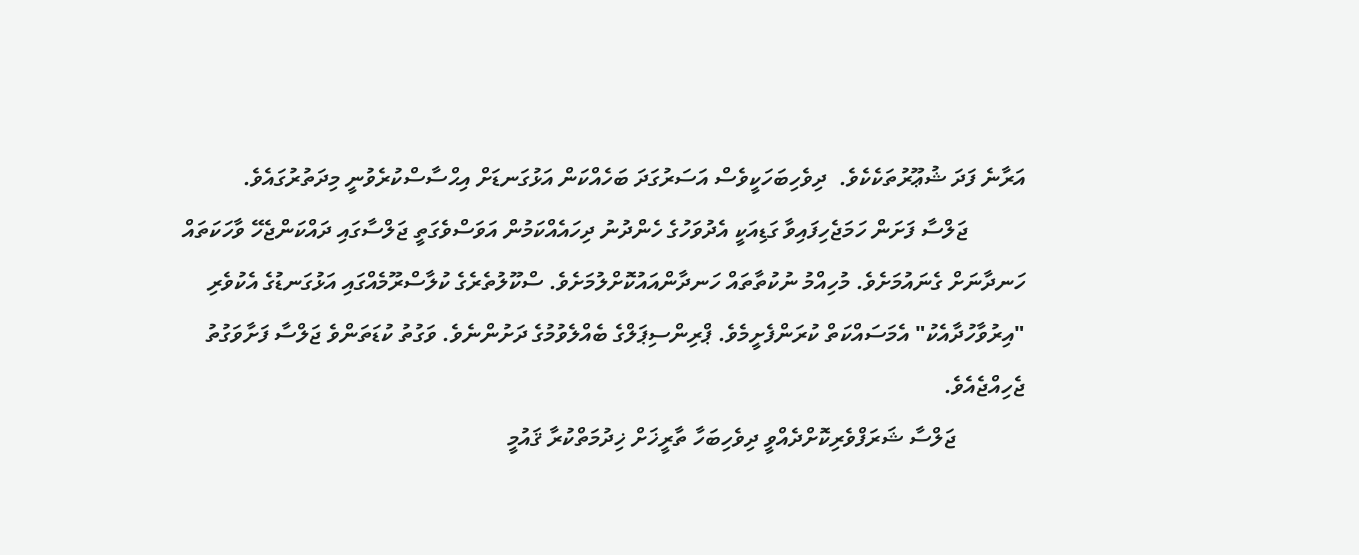އަރާނެ ފަދަ ޝުޢޫރުތަކެކެވެ.  ދިވެހިބަހަކީވެސް އަސަރުގަދަ ބަހެއްކަން އަޅުގަނޑަށް އިޙްސާސްކުރެވުނީ މިދަތުރުގައެވެ.
          ޖަލްސާ ފަށަން ހަމަޖެހިފައިވާ ގަޑިއަކީ އެދުވަހުގެ ހެންދުނު ދިހައެއްކަމުން އަވަސްވެގަތީ ޖަލްސާގައި ދައްކަންޖެހޭ ވާހަކަތައް ހަނދާނަށް ގެނައުމަށެވެ. މުހިއްމު ނުކުތާތައް ހަނދާންއައުކޮށްލުމަށެވެ. ސްކޫލުތެރެގެ ކުލާސްރޫމެއްގައި އަޅުގަނޑުގެ އެކުވެރި "އިރުވާހުދާއެކު" އެމަސައްކަތް ކުރަންފެށީމެވެ. ޕްރިންސިޕަލްގެ ބެއްލެވުމުގެ ދަށުންނެވެ. ވަގުތު ކުޑަތަންވެ ޖަލްސާ ފަށާވަގުތު ޖެހިއްޖެއެވެ.
            ޖަލްސާ ޝަރަފްވެރިކޮށްދެއްވީ ދިވެހިބަހާ ތާރީޚަށް ޚިދުމަތްކުރާ ޤައުމީ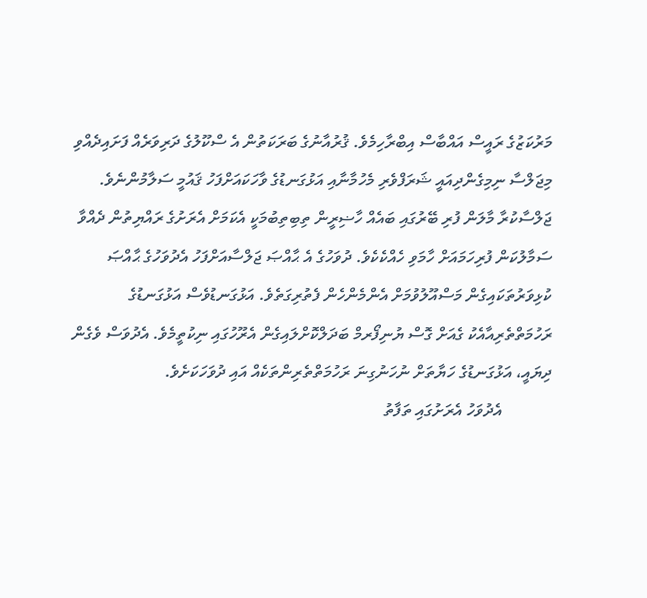މަރުކަޒުގެ ރައީސް އައްބާސް އިބްރާހިމެވެ. ޤުރުއާނުގެ ބަރަކަތުން އެ ސްކޫލުގެ ދަރިވަރެއް ފަށައިދެއްވި މިޖަލްސާ ނިމިގެންދިއައީ ޝަރަފްވެރި މެހުމާނާއި އަޅުގަނޑުގެ ވާހަކައަށްފަހު ޤައުމީ ސަލާމުންނެވެ. ޖަލްސާކުރާ މާލަން ފުރި ބޭރުގައި ބައެއް ހާޟިރީން ތިބިތިބުމަކީ އެކަމަށް އެރަށުގެ ރައްޔިތުން ދެއްވާ ސަމާލުކަން ފުރިހަމައަށް ހާމަވި ހެއްކެކެވެ. ދުވަހުގެ އެ ޙާއްޞަ ޖަލްސާއަށްފަހު އެދުވަހުގެ ޙާއްޞަ ކުޅިވަރުތަކައިގެން މަސްއޫލުވުމަށް އެންމެންހެން ފެތުރިގަތެވެ. އަޅުގަނޑުވެސް އަޅުގަނޑުގެ ރަހުމަތްތެރިއާއެކު ގެއަށް ގޮސް ޔުނިފޯރމް ބަދަލްކޮށްލައިގެން އެރޫހުގައި ނިކުތީމެވެ. އެދުވަސް ވެގެން ދިޔައީ، އަޅުގަނޑުގެ ހަޔާތަށް ނުހަނުގިނަ ރަހުމަތްތެރިންތަކެއް އައި ދުވަހަކަށެވެ.
            އެދުވަހު އެރަށުގައި ތަފާތު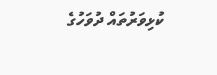ކުޅިވަރުތައް ދުވަހުގެ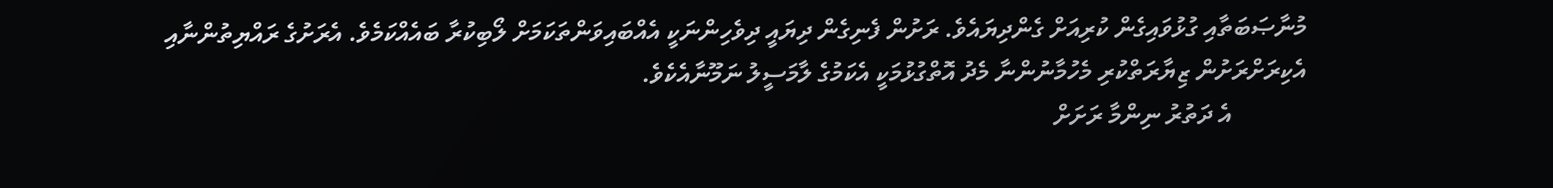މުނާޞަބަތާއި ގުޅުވައިގެން ކުރިއަށް ގެންދިޔައެވެ. ރަށުން ފެނިގެން ދިޔައީ ދިވެހިންނަކީ އެއްބައިވަންތަކަމަށް ލޯބިކުރާ ބައެއްކަމެވެ. އެރަށުގެ ރައްޔިތުންނާއި އެކިރަށްރަށުން ޒިޔާރަތްކުރި މެހުމާނުންނާ މެދު އޮތްގުޅުމަކީ އެކަމުގެ ލާމަސީލު ނަމޫނާއެކެވެ.
            އެ ދަތުރު ނިންމާ ރަށަށް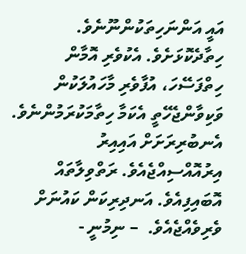އައީ އަންނަހިތަކުންނޫނެވެ. ހިތާދެކޮޅަށެވެ. އެކުވެރި އޮމާން ހިތްފަސޭހަ، އުފާވެރި މާހައުލަކުން ވަކިވާންޖެހޭތީ އެކަމާ ހިތާމަކުރަމުންނެވެ. އެނބުރިރަށަށް އައިއިރު އިރުއޮއްސިއްޖެއެވެ. ރަތްވިލާތައް އޮބައިފިއެވެ. އަނދިރިކަން ކައުނަށް ވެރިވެއްޖެއެވެ.  – ނިމުނީ -